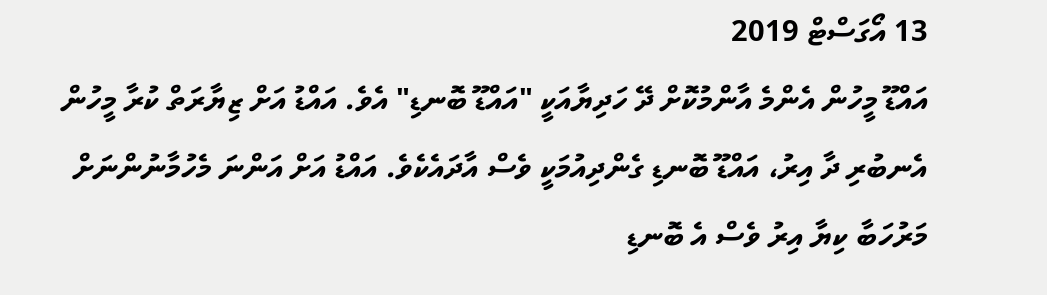13 އޯގަސްޓް 2019
އައްޑޫ މީހުން އެންމެ އާންމުކޮށް ދޭ ހަދިޔާއަކީ "އައްޑޫ ބޮނޑި" އެވެ. އައްޑު އަށް ޒިޔާރަތް ކުރާ މީހުން އެނބުރި ދާ އިރު، އައްޑޫ ބޮނޑި ގެންދިއުމަކީ ވެސް އާދައެކެވެ. އައްޑު އަށް އަންނަ މެހުމާނުންނަށް މަރުހަބާ ކިޔާ އިރު ވެސް އެ ބޮނޑި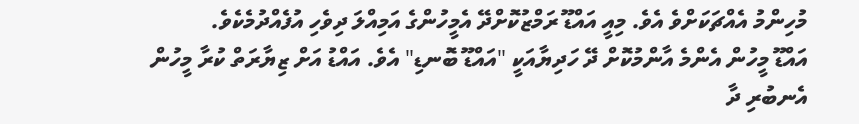މުހިންމު އެއްޗަކަށްވެ އެވެ. މިއީ އައްޑޫ ރަމްޒުކޮށްދޭ އެމީހުންގެ އަމިއްލަ ދިވެހި އުފެއްދުމެކެވެ.
އައްޑޫ މީހުން އެންމެ އާންމުކޮށް ދޭ ހަދިޔާއަކީ "އައްޑޫ ބޮނޑި" އެވެ. އައްޑު އަށް ޒިޔާރަތް ކުރާ މީހުން އެނބުރި ދާ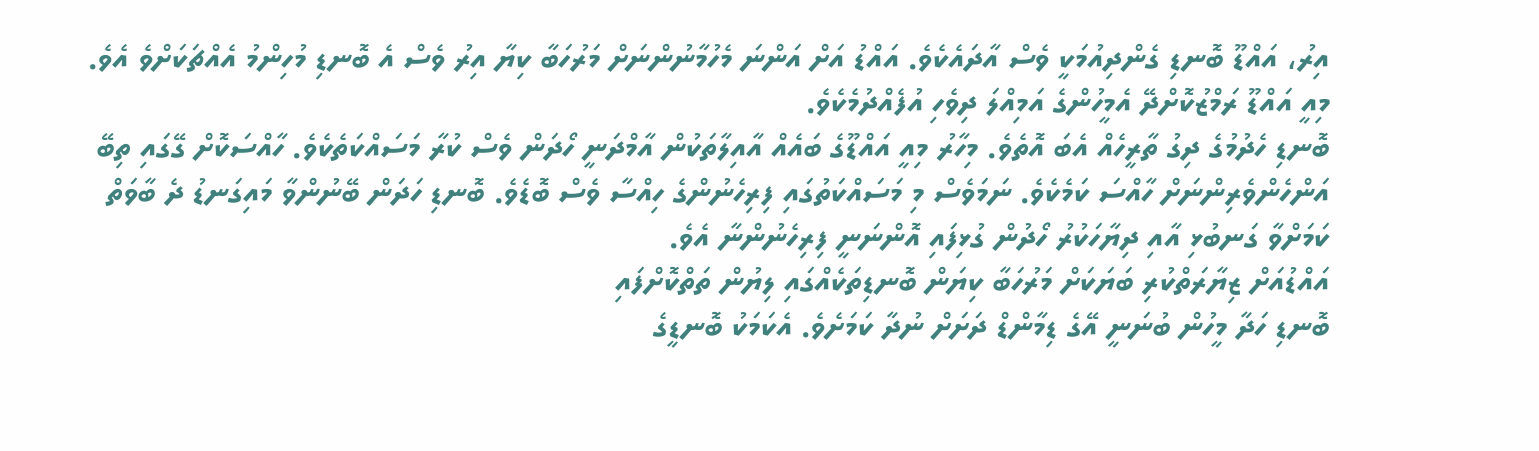އިރު، އައްޑޫ ބޮނޑި ގެންދިއުމަކީ ވެސް އާދައެކެވެ. އައްޑު އަށް އަންނަ މެހުމާނުންނަށް މަރުހަބާ ކިޔާ އިރު ވެސް އެ ބޮނޑި މުހިންމު އެއްޗަކަށްވެ އެވެ. މިއީ އައްޑޫ ރަމްޒުކޮށްދޭ އެމީހުންގެ އަމިއްލަ ދިވެހި އުފެއްދުމެކެވެ.
ބޮނޑި ހެދުމުގެ ދިގު ތާރީހެއް އެބަ އޮތެވެ. މިހާރު މިއީ އައްޑޫގެ ބައެއް އާއިލާތަކުން އާމްދަނީ ހޯދަން ވެސް ކުރާ މަސައްކަތެކެވެ. ހާއްސަކޮށް ގޭގައި ތިބޭ އަންހެންވެރިންނަށް ހާއްސަ ކަމެކެވެ. ނަމަވެސް މި މަސައްކަތުގައި ފިރިހެނުންގެ ހިއްސާ ވެސް ބޮޑެވެ. ބޮނޑި ހަދަން ބޭނުންވާ މައިގަނޑު ދެ ބާވަތް ކަމަށްވާ ގަނބުޅި އާއި ދިޔާހަކުރު ހޯދުން ގުޅިފައި އޮންނަނީ ފިރިހެނުންނާ އެވެ.
އައްޑުއަށް ޒިޔާރަތްކުރި ބަޔަކަށް މަރުހަބާ ކިޔަން ބޮނޑިތަކެއްގައި ލިޔުން ތަތްކޮށްފައި
ބޮނޑި ހަދާ މީހުން ބުނަނީ އޭގެ ޑިމާންޑް ދަށަށް ނުދާ ކަމަށެވެ. އެކަމަކު ބޮނޑީގެ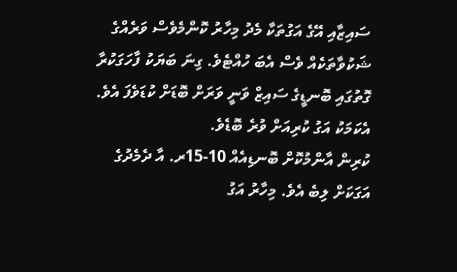ސައިޒާއި އޭގެ އަގުތަކާ މެދު މިހާރު ކޮންމެވެސް ވަރެއްގެ ޝަކުވާތަކެއް ވެސް އެބަ ހުއްޓެވެ. ގިނަ ބަޔަކު ފާހަގަކުރާ ގޮތުގައި ބޮނޑީގެ ސައިޒް ވަނީ ވަރަށް ބޮޑަށް ކުޑަވެފަ އެވެ. އެކަމަކު އަގު ކުރިއަށް ވުރެ ބޮޑެވެ.
ކުރިން އާންމުކޮށް ބޮނޑިއެއް 10-15ރ. އާ ދެމެދުގެ އަގަކަށް ލިބެ އެވެ. މިހާރު އަގު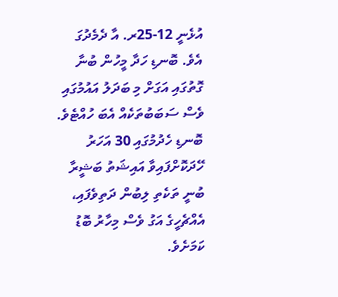އުޅެނީ 12-25ރ. އާ ދެމެދުގަ އެވެ. ބޮނޑި ހަދާ މީހުން ބުނާ ގޮތުގައި އަގަށް މި ބަދަލު އައުމުގައި ވެސް ސަބަބުތަކެއް އެބަ ހުއްޓެވެ.
ބޮނޑި ހެދުމުގައި 30 އަހަރު ހޭދަކޮށްފައިވާ އައިޝަތު ބަޝީރާ ބުނީ ތަކެތި ލިބުން ދަތިވެފައި، އެއްޗެހީގެ އަގު ވެސް މިހާރު ބޮޑު ކަމަށެވެ.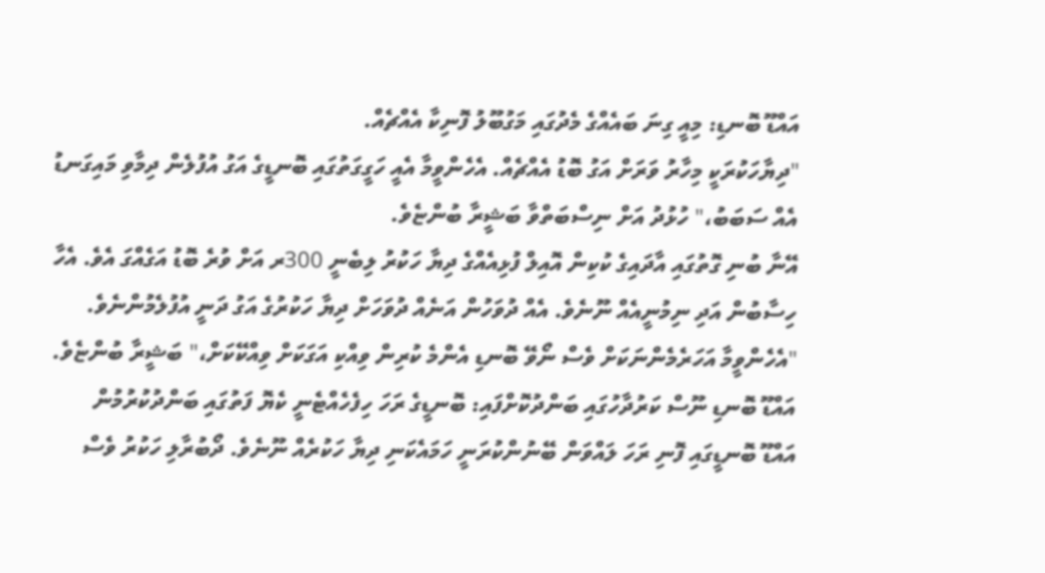އައްޑޫ ބޮނޑި: މިއީ ގިނަ ބައެއްގެ މެދުގައި މަގުބޫލު ފޮނިކާ އެއްޗެއް.
"ދިޔާހަކުރަކީ މިހާރު ވަރަށް އަގު ބޮޑު އެއްޗެއް. އެހެންވީމާ އެއީ ހަގީގަތުގައި ބޮނޑީގެ އަގު އުފުލެން ދިމާވި މައިގަނޑު އެއް ސަބަބު،" ހުޅުދު އަށް ނިސްބަތްވާ ބަޝީރާ ބުންޏެވެ.
އޭނާ ބުނި ގޮތުގައި އާދައިގެ ކުކިން އޮއިލް ފުޅިއެއްގެ ދިޔާ ހަކުރު ލިބެނީ 300ރ އަށް ވުރެ ބޮޑު އަގެއްގަ އެވެ. އެހާ ހިސާބުން އަދި ނިމުނީއެއް ނޫނެވެ. އެއް ދުވަހުން އަނެއް ދުވަހަށް ދިޔާ ހަކުރުގެ އަގު ދަނީ އުފުލެމުންނެވެ.
"އެހެންވީމާ އަހަރެމެންނަކަށް ވެސް ނޯވޭ ބޮނޑި އެންމެ ކުރިން ވިއްކި އަގަކަށް ވިއްކޭކަށް،" ބަޝީރާ ބުންޏެވެ.
އައްޑޫ ބޮނޑި ނޫސް ކަރުދާހުގައި ބަންދުކޮށްފައި: ބޮނޑީގެ ރަހަ ހިފެހެއްޓެނީ ކެޔޮ ފަތުގައި ބަންދުކުރުމުން
އައްޑޫ ބޮނޑީގައި ފޮނި ރަހަ ލައްވަން ބޭނުންކުރަނީ ހަމައެކަނި ދިޔާ ހަކުރެއް ނޫނެވެ. ދޯބުރާލި ހަކުރު ވެސް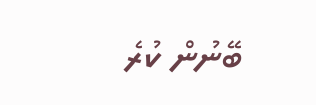ބޭނުން ކުރެ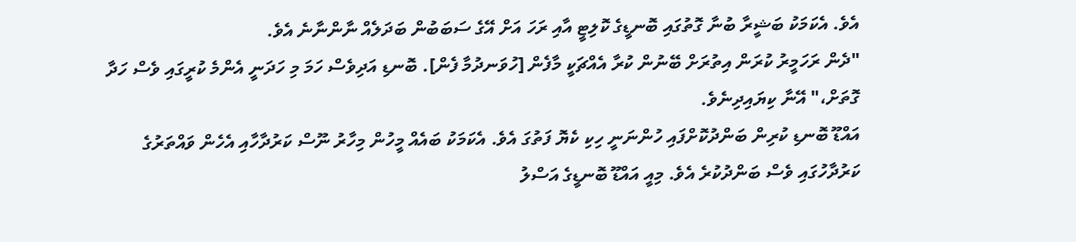އެވެ. އެކަމަކު ބަޝީރާ ބުނާ ގޮތުގައި ބޮނޑީގެ ކޮލިޓީ އާއި ރަހަ އަށް އޭގެ ސަބަބުން ބަދަލެއް ނާންނާނެ އެވެ.
"ދެން ރަހަމީރު ކުރަން އިތުރަށް ބޭނުން ކުރާ އެއްޗަކީ މާފެން [ހުވަނދުމާ ފެން]. ބޮނޑި އަދިވެސް ހަމަ މި ހަދަނީ އެންމެ ކުރީގައި ވެސް ހަދާ ގޮތަށް،" އޭނާ ކިޔައިދިނެވެ.
އައްޑޫ ބޮނޑި ކުރިން ބަންދުކޮށްފައި ހުންނަނީ ހިކި ކެޔޮ ފަތުގަ އެވެ. އެކަމަކު ބައެއް މީހުން މިހާރު ނޫސް ކަރުދާހާއި އެހެން ވައްތަރުގެ ކަރުދާހުގައި ވެސް ބަންދުކުރެ އެވެ. މިއީ އައްޑޫ ބޮނޑީގެ އަސްލު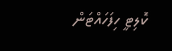ކޮލިޓީ ހިފަހައްޓަން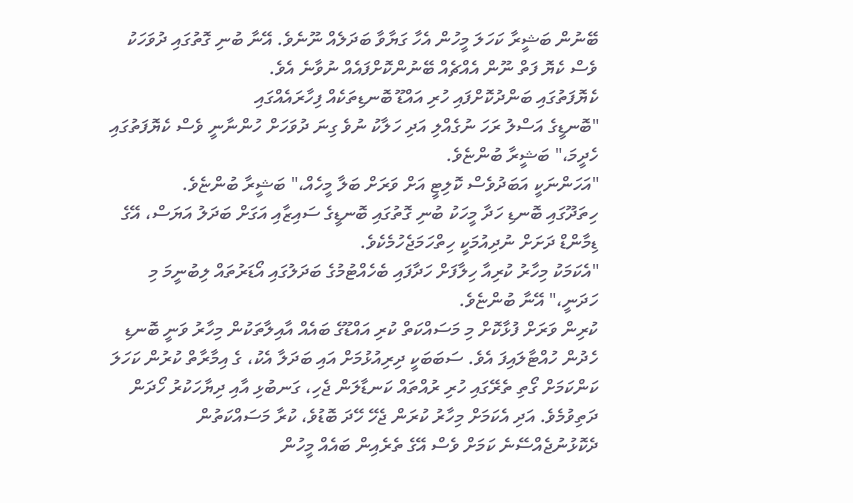ބޭނުން ބަޝީރާ ކަހަލަ މީހުން އެހާ ގަޔާވާ ބަދަލެއް ނޫނެވެ. އޭނާ ބުނި ގޮތުގައި ދުވަހަކު ވެސް ކެޔޮ ފަތް ނޫން އެއްޗެއް ބޭނުންކޮށްފައެއް ނުވާނެ އެވެ.
ކެޔޮފަތުގައި ބަންދުކޮށްފައި ހުރި އައްޑޫ ބޮނޑިތަކެއް ފިހާރައެއްގައި
"ބޮނޑީގެ އަސްލު ރަހަ ނުގެއްލި އަދި ހަލާކު ނުވެ ގިނަ ދުވަހަށް ހުންނާނީ ވެސް ކެޔޮފަތުގައި ހެދީމަ،" ބަޝީރާ ބުންޏެވެ.
"އަހަންނަކީ އަބަދުވެސް ކޮލިޓީ އަށް ވަރަށް ބަލާ މީހެއް،" ބަޝީރާ ބުންޏެވެ.
ހިތަދޫގައި ބޮނޑި ހަދާ މީހަކު ބުނި ގޮތުގައި ބޮނޑީގެ ސައިޒާއި އަގަށް ބަދަލު އަޔަސް، އޭގެ ޑިމާންޑް ދަށަށް ނުދިއުމަކީ ހިތްހަމަޖެހުމެކެވެ.
"އެކަމަކު މިހާރު ކުރިއާ ހިލާފަށް ހަދާފައި ބެހެއްޓުމުގެ ބަދަލުގައި އޯޑަރުތައް ލިބުނީމަ މި ހަދަނީ،" އޭނާ ބުންޏެވެ.
ކުރިން ވަރަށް ފުޅާކޮށް މި މަސައްކަތް ކުރި އައްޑޫގެ ބައެއް އާއިލާތަކުން މިހާރު ވަނީ ބޮނޑި ހެދުން ހުއްޓާލައިފަ އެވެ. ސަބަބަކީ ދިރިއުޅުމަށް އައި ބަދަލާ އެކު، ގެ އިމާރާތް ކުރުން ކަހަލަ ކަންކަމަށް ގޯތި ތެރޭގައި ހުރި ރުއްތައް ކަނޑާލަން ޖެހި، ގަނބުޅި އާއި ދިޔާހަކުރު ހޯދަން ދަތިވުމެވެ. އަދި އެކަމަށް މިހާރު ކުރަން ޖެހޭ ހޭދަ ބޮޑުވެ، ކުރާ މަސައްކަތުން ދެކޮޅުނުޖެއްސޭނެ ކަމަށް ވެސް އޭގެ ތެރެއިން ބައެއް މީހުން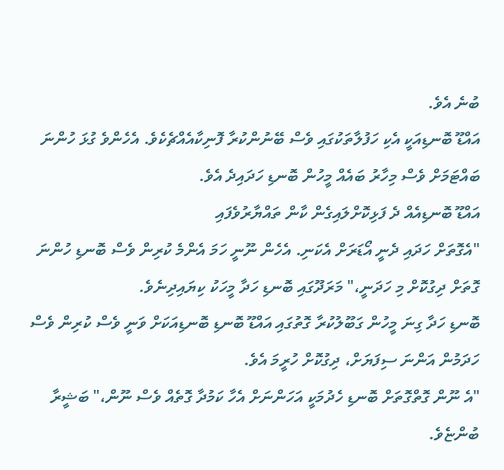ބުނެ އެވެ.
އައްޑޫ ބޮނޑިއަކީ އެކި ހަފުލާތަކުގައި ވެސް ބޭނުންކުރާ ފޮނިކާއެއްޗެކެވެ. އެހެންވެ ގުޅަ ހުންނަ ބައްޓަމަށް ވެސް މިހާރު ބައެއް މީހުން ބޮނޑި ހަދައިދެ އެވެ.
އައްޑޫ ބޮނޑިއެއް ދެ ފަޅިކޮށްލައިގެން ކާން ތައްޔާރުވެފައި
"އެގޮތަށް ހަދައި ދެނީ އޯޑަރަށް އެކަނި. އެހެން ނޫނީ ހަމަ އެންމެ ކުރިން ވެސް ބޮނޑި ހުންނަ ގޮތަށް ދިގުކޮށް މި ހަދަނީ،" މަރަދޫގައި ބޮނޑި ހަދާ މީހަކު ކިޔައިދިނެވެ.
ބޮނޑި ހަދާ ގިނަ މީހުން ގަބޫލުކުރާ ގޮތުގައި އައްޑޫ ބޮނޑި ބޮނޑިއަކަށް ވަނީ ވެސް ކުރިން ވެސް ހަދަމުން އަންނަ ސިފަޔަށް، ދިގުކޮށް ހުރީމަ އެވެ.
"އެ ނޫން ގޮތްގޮތަށް ބޮނޑި ހެދުމަކީ އަހަންނަށް އެހާ ކަމުދާ ގޮތެއް ވެސް ނޫން،" ބަޝީރާ ބުންޏެވެ.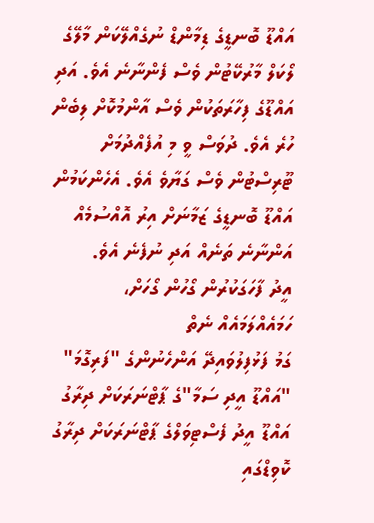އައްޑޫ ބޮނޑީގެ ޑިމާންޑް ނުގެއްލޭކަން މާލޭގެ ލޯކަލް މާރުކޭޓުން ވެސް ފެންނާނެ އެވެ. އަދި އައްޑޫގެ ފިހާރަތަކުން ވެސް އާންމުކޮށް ލިބެން ހުރެ އެވެ. ދުވަސް ވީ މި އުފެއްދުމަށް ޓޫރިސްޓުން ވެސް ގަޔާވެ އެވެ. އެހެންކަމުން އައްޑޫ ބޮނޑީގެ ޒަމާނަށް އިރު އޮއްސުމެއް އަންނާނެ ތަނެއް އަދި ނުފެނެ އެވެ.
އީދު ފާހަގަކުރުން ގޯހުން ގޯހަށް، ހަމައެއްލަމައެއް ނެތް
ގަމު ފަޅުފިލުވައިދޭ އަންހެނުންގެ "ފަރިގޮމަ"
"އައްޑޫ އީދި ސަމާ"ގެ ޕާޓްނަރަކަށް ދިރާގު
އައްޑޫ އީދު ފެސްޓިވަލްގެ ޕާޓްނަރަކަށް ދިރާގު
ކޮވިޑްގައި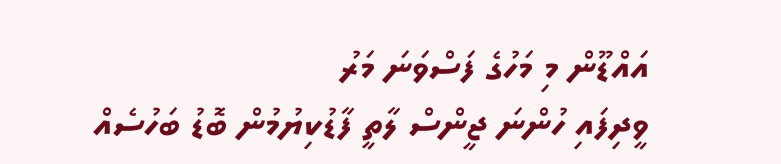އައްޑޫން މި މަހުގެ ފަސްވަނަ މަރު
ވީދިފައި ހުންނަ ޖީންސް ލާތީ ފާޑުކިޔުމުން ބޮޑު ބަހުސެއް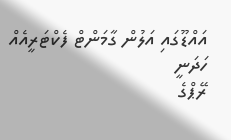އައްޑޫގައި އަލުން ގާމަންޓް ފެކްޓަރީއެއް ހަދަނީ
ރޭޕްގެ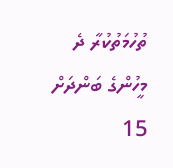ތުހުމަތުކުރާ ދެ މީހުންގެ ބަންދަށް 15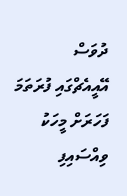ދުވަސް
އޭއީއެޗްގައި ފުރަތަމަ ފަހަރަށް މީހަކު ވިއްސައިފި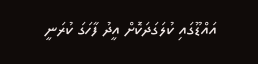އައްޑޫގައި ކުލަގަދަކޮށް އީދު ފާހަގަ ކުރަނީ